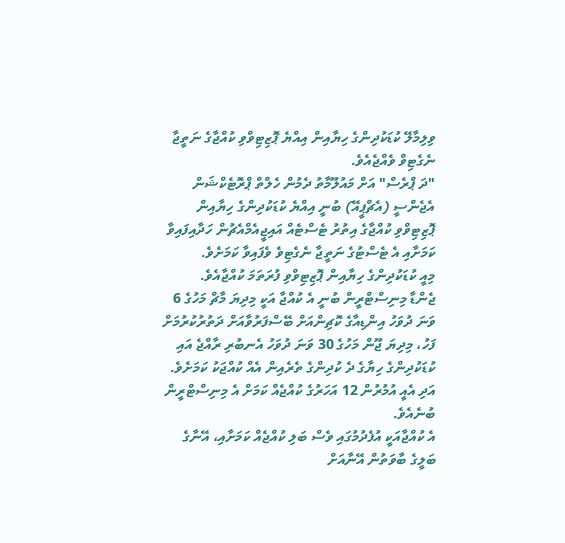ވިލިމާލޭ ކުޑަކުދިންގެ ހިޔާއިން އިއްޔެ ޕޮޒިޓިވްވި ކުއްޖާގެ ނަތީޖާ ނެގެޓިވް ވެއްޖެއެވެ.
"ދަ ޕްރެސް" އަށް މައުލޫމާތު ދެމުން ހެލްތް ޕްރޮޓެކްޝަން އެޖެންސީ (އެޗްޕީއޭ) ބުނީ އިއްޔެ ކުޑަކުދިންގެ ހިޔާއިން ޕޮޒިޓިވްވި ކުއްޖާގެ އިތުރު ޓެސްޓެއް އައިޖީއެމްއެޗުން ހަދާއިފައިވާ ކަމަށާއި އެ ޓެސްޓުގެ ނަތީޖާ ނެގެޓިވެ ވެފައިވާ ކަމަށެވެ.
މިއީ ކުޑަކުދިންގެ ހިޔާއިން ޕޮޒިޓިވްވި ފުރަތަމަ ކުއްޖާއެވެ.
ޖެންޑާ މިނިސްޓްރީން ބުނީ އެ ކުއްޖާ އަކީ މިދިޔަ މާޗް މަހުގެ 6 ވަނަ ދުވަހު އިންޑިއާގެ ކޮޗިންއަށް ބޭސްފަރުވާއަށް ދަތުރުކުރުމަށް ފަހު، މިދިޔަ ޖޫން މަހުގެ 30 ވަނަ ދުވަހު އެނބުރި ރާއްޖެ އައި ކުޑަކުދިންގެ ހިޔާގެ ދެ ކުދިންގެ ތެރެއިން އެއް ކުއްޖަކު ކަމަށެވެ. އަދި އެއީ އުމުރުން 12 އަހަރުގެ ކުއްޖެއް ކަމަށް އެ މިނިސްޓްރީން ބުނެއެވެ.
އެ ކުއްޖާއަކީ އުފެދުމުގައި ވެސް ބަލި ކުއްޖެއް ކަމަށާއި، އޭނާގެ ބަލީގެ ބާވަތުން އޭނާއަށް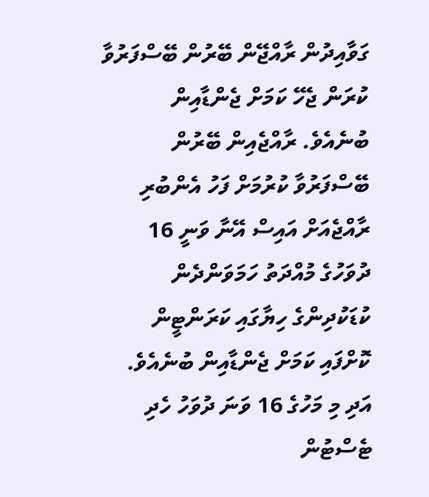ގަވާއިދުން ރާއްޖޭން ބޭރުން ބޭސްފަރުވާ ކުރަން ޖެހޭ ކަމަށް ޖެންޑާއިން ބުނެއެވެ. ރާއްޖެއިން ބޭރުން ބޭސްފަރުވާ ކުރުމަށް ފަހު އެންބުރި ރާއްޖެއަށް އައިސް އޭނާ ވަނީ 16 ދުވަހުގެ މުއްދަތު ހަމަވަންދެން ކުޑަކުދިންގެ ހިޔާގައި ކަރަންޓީން ކޮށްފައި ކަމަށް ޖެންޑާއިން ބުނެއެވެ. އަދި މި މަހުގެ 16 ވަނަ ދުވަހު ހެދި ޓެސްޓުން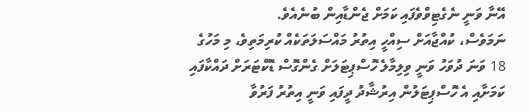އޭނާ ވަނީ ނެގެޓިވްވެފައި ކަމަށް ޖެންޑާއިން ބުނެއެވެ.
ނަމަވެސް، ކުއްޖާއަށް ސިއްހީ އިތުރު މައްސަލަތަކެއް ކުރިމަތިވެ، މި މަހުގެ 18 ވަނަ ދުވަހު ވަނީ ވިލިމާލެ ހޮސްޕިޓަލަށް ގެންގޮސް ޑޮކްޓަރަށް ދައްކާފައި ކަމަށާއި އެ ހޮސްޕިޓަލުން އިރުޝާދު ދީފައި ވަނީ އިތުރު ފަރުވާ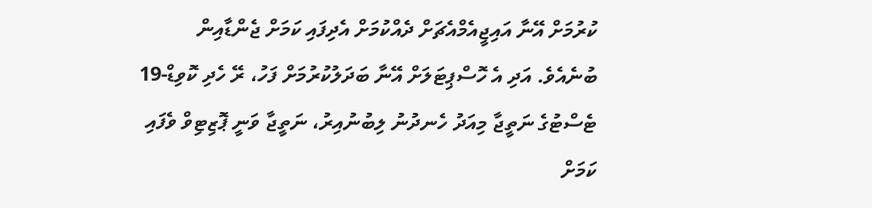ކުރުމަށް އޭނާ އައިޖީއެމްއެޗަށް ދެއްކުމަށް އެދިފައި ކަމަށް ޖެންޑާއިން ބުނެއެވެ. އަދި އެ ހޮސްޕިޓަލަށް އޭނާ ބަދަލުކުރުމަށް ފަހު، ރޭ ހެދި ކޮވިޑް-19 ޓެސްޓުގެ ނަތީޖާ މިއަދު ހެނދުނު ލިބުނުއިރު، ނަތީޖާ ވަނީ ޕޮޒިޓިވް ވެފައި ކަމަށް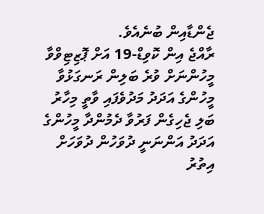ޖެންޑާއިން ބުނެއެވެ.
ރާއްޖެ އިން ކޮވިޑް-19 އަށް ޕޮޒިޓިވްވާ މީހުންނަށް ވުރެ ބަލިން ރަނގަޅުވާ މީހުންގެ އަދަދު މަދުވެފައި ވާތީ މިހާރު ބަލި ޖެހިގެން ފަރުވާ ދެމުންދާ މީހުންގެ އަދަދު އަންނަނީ ދުވަހުން ދުވަހަށް އިތުރު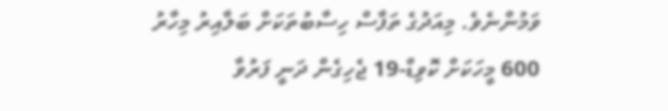ވަމުންނެވެ. މިއަދުގެ ތަފާސް ހިސާބުތަކަށް ބަލާއިރު މިހާރު 600 މީހަކަށް ކޮވިޑް-19 ޖެހިގެން ދަނީ ފަރުވާ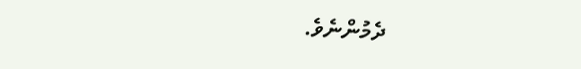ދެމުންނެވެ.